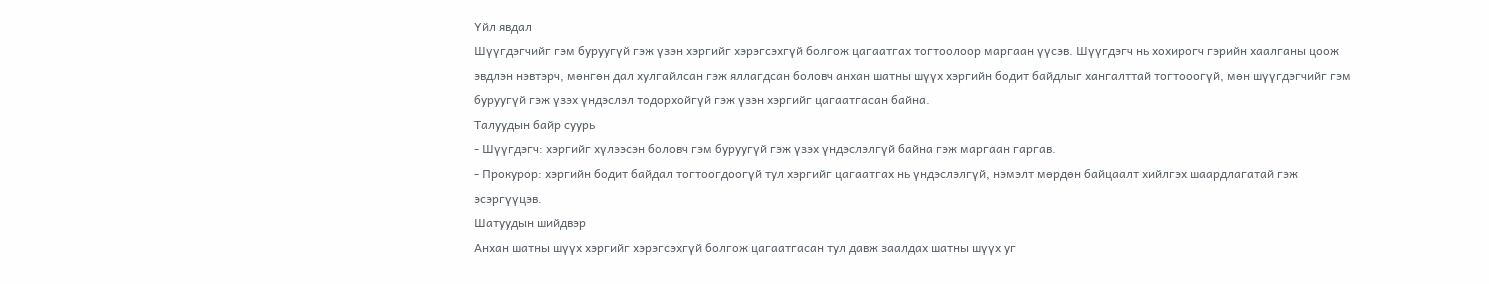Үйл явдал
Шүүгдэгчийг гэм буруугүй гэж үзэн хэргийг хэрэгсэхгүй болгож цагаатгах тогтоолоор маргаан үүсэв. Шүүгдэгч нь хохирогч гэрийн хаалганы цоож эвдлэн нэвтэрч, мөнгөн дал хулгайлсан гэж яллагдсан боловч анхан шатны шүүх хэргийн бодит байдлыг хангалттай тогтооогүй, мөн шүүгдэгчийг гэм буруугүй гэж үзэх үндэслэл тодорхойгүй гэж үзэн хэргийг цагаатгасан байна.
Талуудын байр суурь
- Шүүгдэгч: хэргийг хүлээсэн боловч гэм буруугүй гэж үзэх үндэслэлгүй байна гэж маргаан гаргав.
- Прокурор: хэргийн бодит байдал тогтоогдоогүй тул хэргийг цагаатгах нь үндэслэлгүй, нэмэлт мөрдөн байцаалт хийлгэх шаардлагатай гэж эсэргүүцэв.
Шатуудын шийдвэр
Анхан шатны шүүх хэргийг хэрэгсэхгүй болгож цагаатгасан тул давж заалдах шатны шүүх уг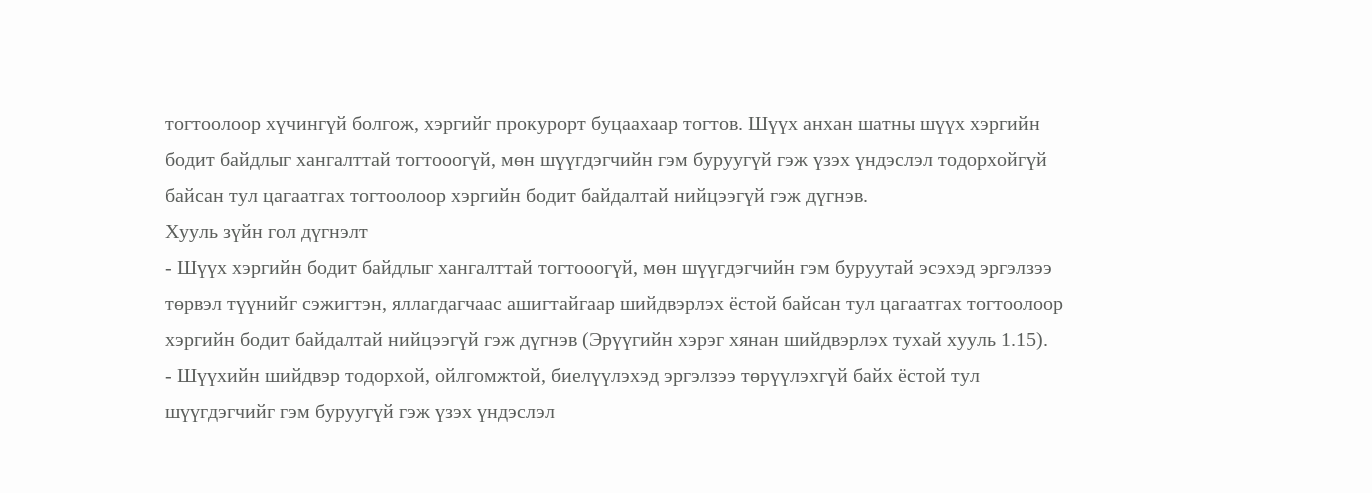тогтоолоор хүчингүй болгож, хэргийг прокурорт буцаахаар тогтов. Шүүх анхан шатны шүүх хэргийн бодит байдлыг хангалттай тогтооогүй, мөн шүүгдэгчийн гэм буруугүй гэж үзэх үндэслэл тодорхойгүй байсан тул цагаатгах тогтоолоор хэргийн бодит байдалтай нийцээгүй гэж дүгнэв.
Хууль зүйн гол дүгнэлт
- Шүүх хэргийн бодит байдлыг хангалттай тогтооогүй, мөн шүүгдэгчийн гэм буруутай эсэхэд эргэлзээ төрвэл түүнийг сэжигтэн, яллагдагчаас ашигтайгаар шийдвэрлэх ёстой байсан тул цагаатгах тогтоолоор хэргийн бодит байдалтай нийцээгүй гэж дүгнэв (Эрүүгийн хэрэг хянан шийдвэрлэх тухай хууль 1.15).
- Шүүхийн шийдвэр тодорхой, ойлгомжтой, биелүүлэхэд эргэлзээ төрүүлэхгүй байх ёстой тул шүүгдэгчийг гэм буруугүй гэж үзэх үндэслэл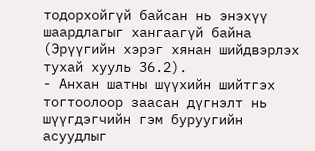тодорхойгүй байсан нь энэхүү шаардлагыг хангаагүй байна (Эрүүгийн хэрэг хянан шийдвэрлэх тухай хууль 36.2).
- Анхан шатны шүүхийн шийтгэх тогтоолоор заасан дүгнэлт нь шүүгдэгчийн гэм буруугийн асуудлыг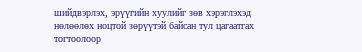шийдвэрлэх, эрүүгийн хуулийг зөв хэрэглэхэд нөлөөлөх ноцтой зөрүүтэй байсан тул цагаатгах тогтоолоор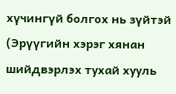хүчингүй болгох нь зүйтэй (Эрүүгийн хэрэг хянан шийдвэрлэх тухай хууль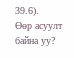39.6).
Өөр асуулт байна уу?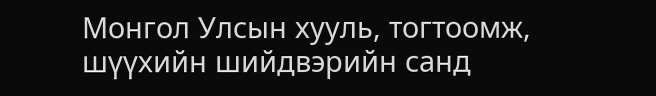Монгол Улсын хууль, тогтоомж, шүүхийн шийдвэрийн санд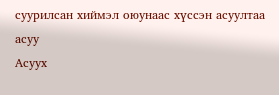суурилсан хиймэл оюунаас хүссэн асуултаа асуу
Асуух